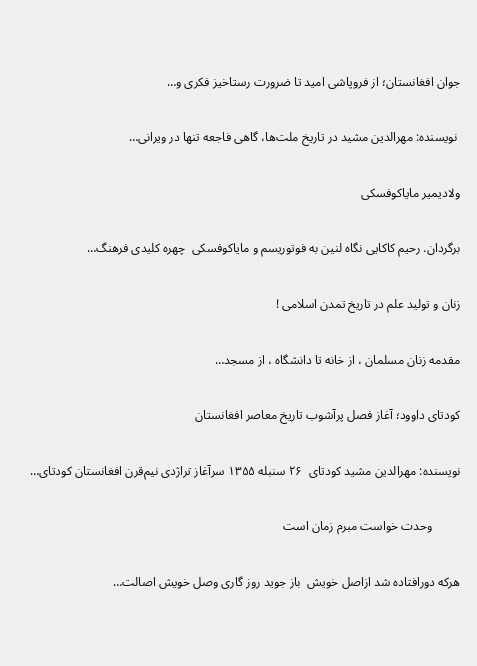جوان افغانستان؛ از فروپاشی امید تا ضرورت رستاخیز فکری و…

 نویسنده: مهرالدین مشید در تاریخ ملت‌ها، گاهی فاجعه تنها در ویرانی…

ولادیمیر مایاکوفسکی

برگردان. رحیم کاکایی نگاه لنین به فوتوریسم و مایاکوفسکی  چهره‌ کلیدی فرهنگ…

زنان و تولید علم در تاریخ تمدن اسلامی !

مقدمه زنان مسلمان ، از خانه تا دانشگاه ، از مسجد…

کودتای داوود؛ آغاز فصل پرآشوب تاریخ معاصر افغانستان

نویسنده: مهرالدین مشید کودتای  ۲۶ سنبله ۱۳۵۵ سرآغاز تراژدی نیم‌قرن افغانستان کودتای…

         وحدت خواست مبرم زمان است

هرکه دورافتاده شد ازاصل خویش  باز جوید روز گاری وصل خویش اصالت…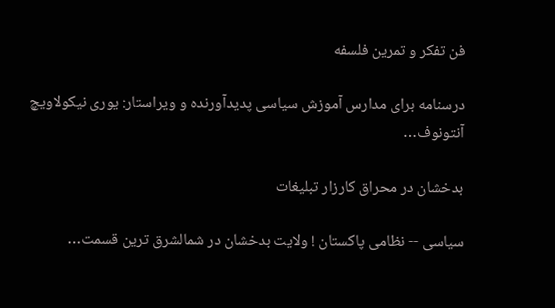فن تفکر و تمرین فلسفه

درسنامه برای مدارس آموزش سیاسی پدیدآورنده و ویراستار: یوری نیکولاویچ آنتونوف…

بدخشان در محراق کارزار تبلیغات

سیاسی -- نظامی پاکستان ! ولایت بدخشان در شمالشرق ترین قسمت…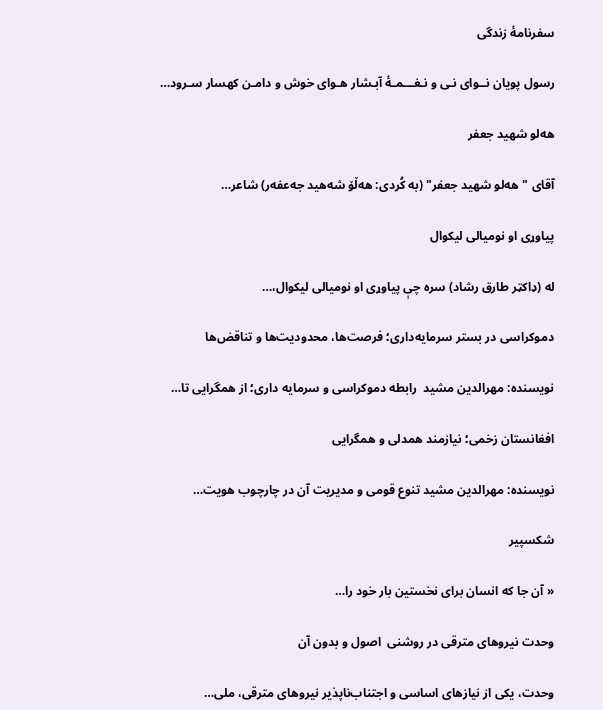سفرنامۀ زندگی

رسول پویان نــوای نـی و نـغـــمـۀ آبـشار هـوای خوش و دامـن کهسار سـرود…

هه‌لو شهید جعفر

آقای "هه‌لو شهید جعفر" (به کُردی: هەڵۆ شەهید جەعفەر) شاعر…

پیاوړی او نومیالی لیکوال

له (ډاکټر طارق رشاد) سره چې پیاوړی او نومیالی لیکوال،…

دموکراسی در بستر سرمایه‌داری؛ فرصت‌ها، محدودیت‌ها و تناقض‌ها

نویسنده: مهرالدین مشید  رابطه دموکراسی و سرمایه داری؛ از همگرایی تا…

افغانستان زخمی؛ نیازمند همدلی و همگرایی

نویسنده: مهرالدین مشید تنوع قومی و مدیریت آن در چارچوب هویت…

شکسپیر

« آن ‌جا که انسان برای نخستین ‌بار خود را…

وحدت نیروهای مترقی در روشنی  اصول و بدون آن

وحدت، یکی از نیازهای اساسی و اجتناب‌ناپذیر نیروهای مترقی، ملی…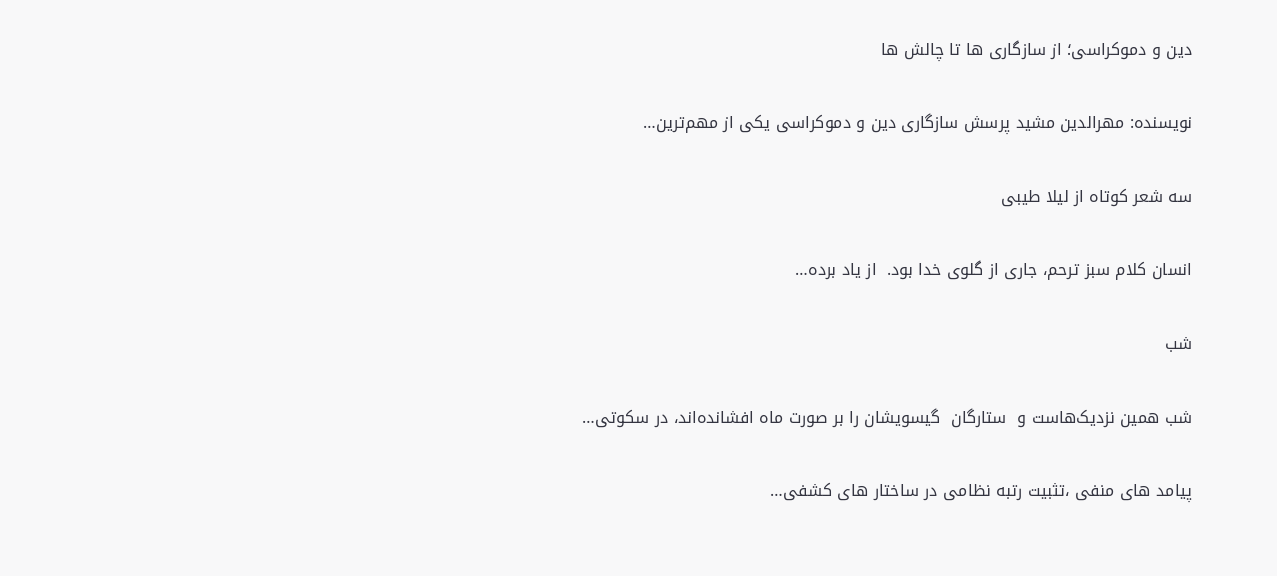دین و دموکراسی؛ از سازگاری ها تا چالش ها

نویسنده: مهرالدین مشید پرسش سازگاری دین و دموکراسی یکی از مهم‌ترین…

سه‌ شعر کوتاه از لیلا طیبی

انسان کلام سبز ترحم، جاری از گلوی خدا بود.  از یاد برده…

شب

شب همین نزدیک‌هاست و  ستارگان  گیسویشان را بر صورت ماه افشانده‌اند، در سکوتی…

پیامد های منفی ،تثبیت رتبه نظامی در ساختار های کشفی…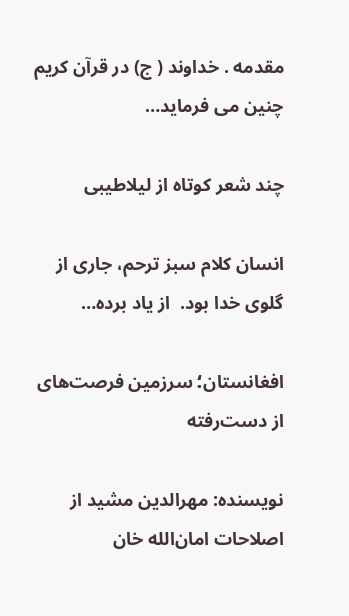مقدمه . خداوند ( ج) در قرآن کریم چنین می فرماید…

چند شعر کوتاه از لیلاطیبی

انسان کلام سبز ترحم، جاری از گلوی خدا بود.  از یاد برده…

افغانستان؛ سرزمین فرصت‌های از دست‌رفته

نویسنده: مهرالدین مشید از اصلاحات امان‌الله خان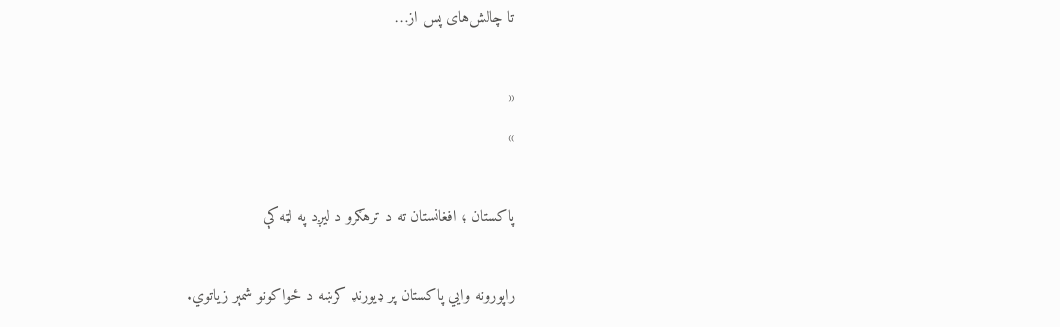تا چالش‌های پس از…

«
»

پاکستان ؛ افغانستان ته د ترهګرو د ليږد په لټه کې

راپورونه وايي پاکستان پر ډيورنډ کرښه د ځواکونو شمېر زیاتوي.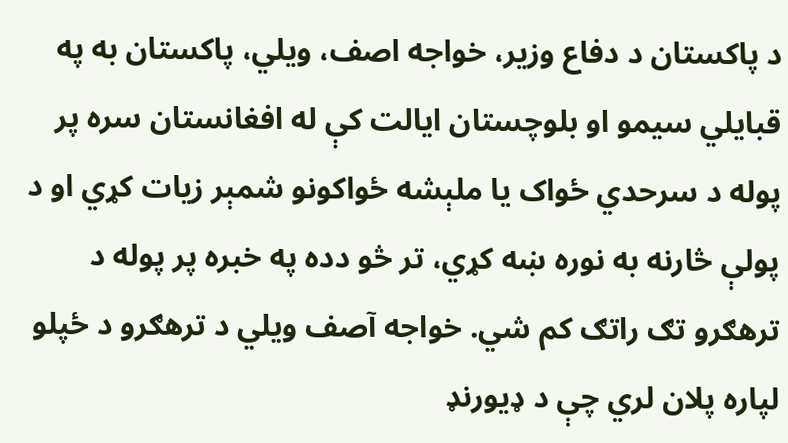د پاکستان د دفاع وزیر، خواجه اصف، ویلي، پاکستان به په قبايلي سيمو او بلوچستان ایالت کې له افغانستان سره پر پوله د سرحدي ځواک یا ملېشه ځواکونو شمېر زیات کړي او د پولې څارنه به نوره ښه کړي، تر څو دده په خبره پر پوله د ترهګرو تګ راتګ کم شي. خواجه آصف ويلي د ترهګرو د ځپلو لپاره پلان لري چې د ډيورنډ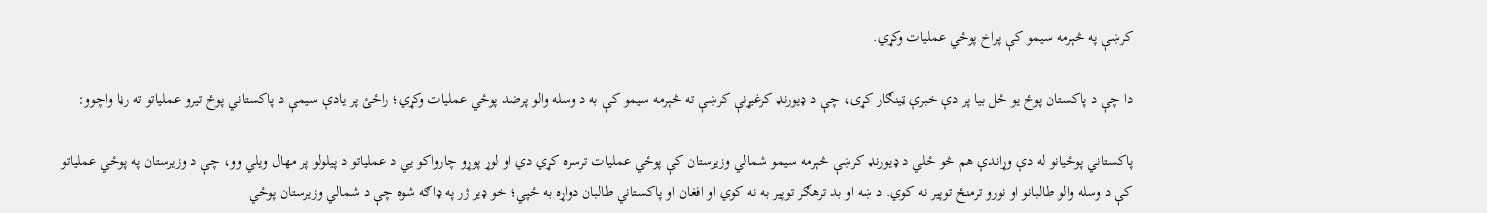کرښې په څېرمه سيمو کې پراخ پوځي عمليات وکړي.

دا چې د پاکستان پوځ يو ځل بيا پر دې خبرې ټينګار کړى، چې د ډيورنډ کرغيړنې کرښې ته څېرمه سيمو کې به د وسله والو پرضد پوځي عمليات وکړي؛ راځئ پر يادې سيمې د پاکستاني پوځ تيرو عملياتو ته رڼا واچوو:

پاکستاني پوځيانو له دې وړاندې هم څو ځلي د ډیورنډ کرښې څېرمه سيمو شمالي وزيرستان کې پوځي عمليات ترسره کړي دي او لوړ پوړو چارواکو يي د عملياتو د پيلولو پر مهال ويلي وو، چې د وزيرستان په پوځي عملياتو کې د وسله والو طالبانو او نورو ترمنځ توپير نه کوي. د ښه او بد ترهګر توپیر به نه کوي او افغان او پاکستاني طالبان دواړه به ځپي؛ خو ډير ژر په ډاګه شوه چې د شمالي وزيرستان پوځي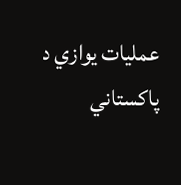عمليات يوازي د پاکستاني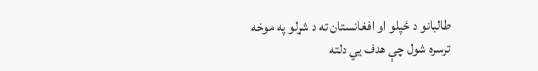طالبانو د ځپلو او افغانستان ته د شړلو په موخه ترسره شول چې هدف يي دلته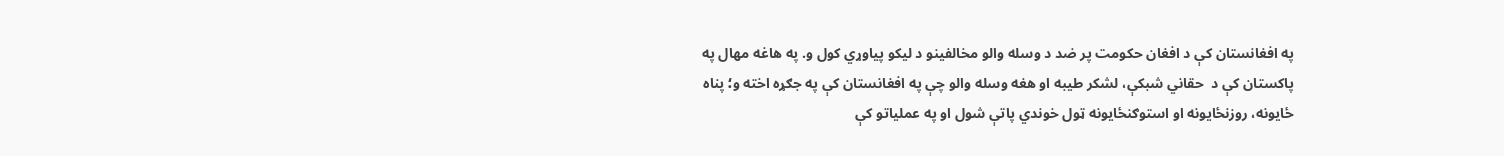په افغانستان کې د افغان حکومت پر ضد د وسله والو مخالفينو د ليکو پياوړي کول و. په هاغه مهال په پاکستان کې د  حقاني شبکې، لشکر طيبه او هغه وسله والو چې په افغانستان کې په جګړه اخته و؛ پناه ځايونه، روزنځايونه او استوګنځايونه ټول خوندي پاتې شول او په عملياتو کې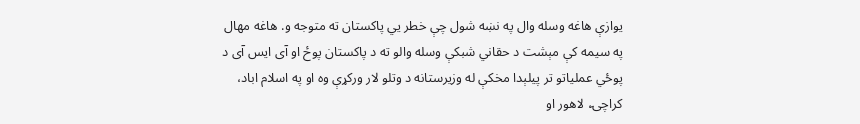یوازې هاغه وسله وال په نښه شول چې خطر يي پاکستان ته متوجه و. هاغه مهال په سيمه کې مېشت د حقاني شبکې وسله والو ته د پاکستان پوځ او آی ايس آی د پوځي عملياتو تر پيلېدا مخکې له وزيرستانه د وتلو لار ورکړې وه او په اسلام اباد، کراچۍ، لاهور او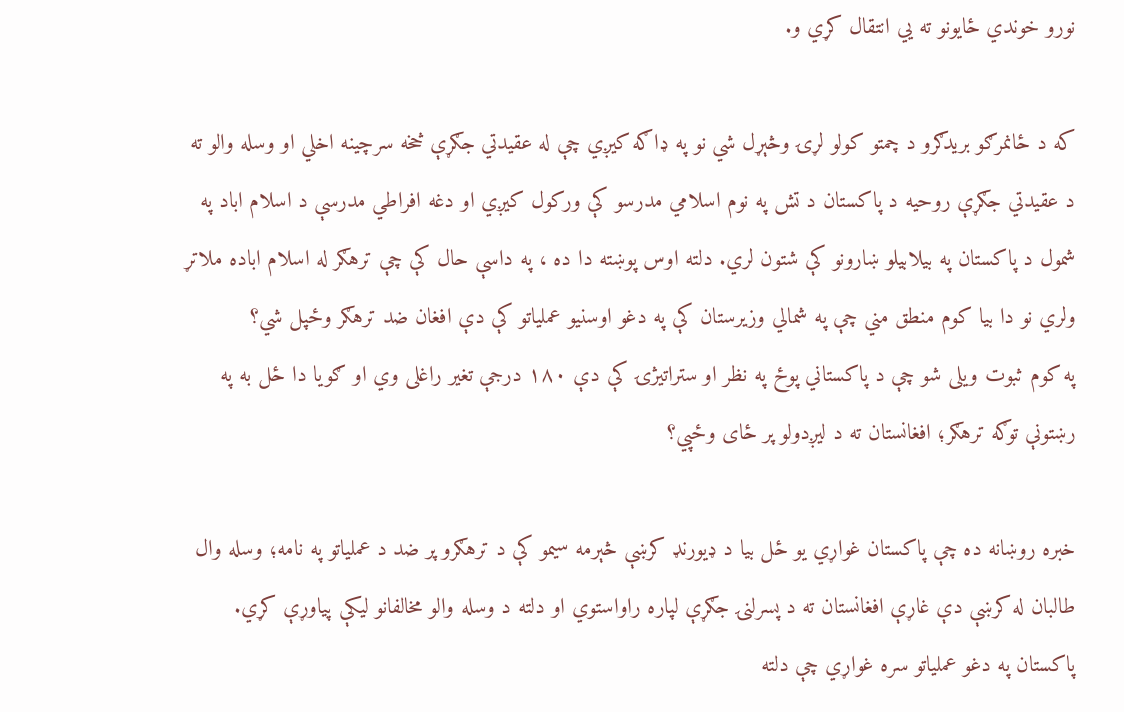نورو خوندي ځايونو ته يي انتقال کړي و.

که د ځانمرګو بريدګرو د چمتو کولو لړۍ وڅېړل شي نو په ډاګه کيږي چې له عقيدتي جګړې څخه سرچينه اخلي او وسله والو ته د عقيدتي جګړې روحيه د پاکستان د تش په نوم اسلامي مدرسو کې ورکول کيږي او دغه افراطي مدرسې د اسلام اباد په شمول د پاکستان په بيلابیلو ښارونو کې شتون لري. دلته اوس پوښته دا ده ، په داسې حال کې چې ترهګر له اسلام اباده ملاتړ ولري نو دا بيا کوم منطق مني چې په شمالي وزيرستان کې په دغو اوسنيو عملياتو کې دې افغان ضد ترهګر وځپل شي؟
په کوم ثبوت ويلی شو چې د پاکستاني پوځ په نظر او ستراتيژۍ کې دې ۱۸۰ درجې تغير راغلی وي او ګويا دا ځل به په رښتونې توګه ترهګر؛ افغانستان ته د ليږدولو پر ځای وځپي؟

خبره روښانه ده چې پاکستان غواړي يو ځل بيا د ډيورنډ کرښې څېرمه سيمو کې د ترهګرو پر ضد د عملياتو په نامه؛ وسله وال طالبان له کرښې دې غاړې افغانستان ته د پسرلنۍ جګړې لپاره راواستوي او دلته د وسله والو مخالفانو ليکې پياوړې کړي. پاکستان په دغو عملياتو سره غواړي چې دلته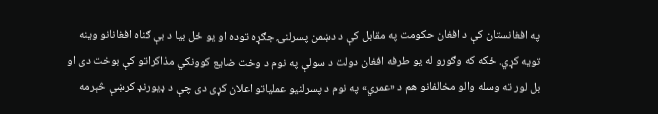په افغانستان کې د افغان حکومت په مقابل کې د دښمن پسرلنۍ جګړه توده او يو ځل بيا د بې ګناه افغانانو وينه تويه کړي. ځکه که وګورو له يو طرفه افغان دولت د سولې په نوم د وخت ضايع کوونکي مذاکراتو کې بوخت دی او بل لور ته وسله والو مخالفانو هم د «عمري» په نوم د پسرلنيو عملياتو اعلان کړی دی چې د ډيورنډ کرښې څېرمه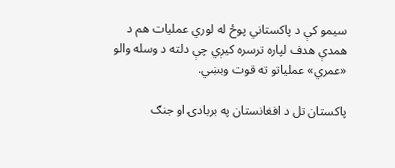سيمو کې د پاکستاني پوځ له لوري عمليات هم د همدې هدف لپاره ترسره کيږي چې دلته د وسله والو «عمري» عملياتو ته قوت وبښي.

پاکستان تل د افغانستان په بربادۍ او جنګ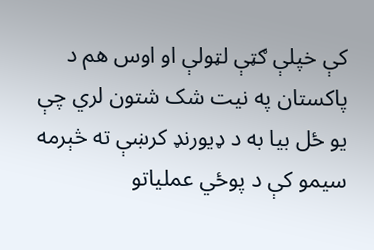کې خپلې ګټې لټولې او اوس هم د پاکستان په نيت شک شتون لري چې يو ځل بيا به د ډيورنډ کرښې ته څېرمه سيمو کې د پوځي عملياتو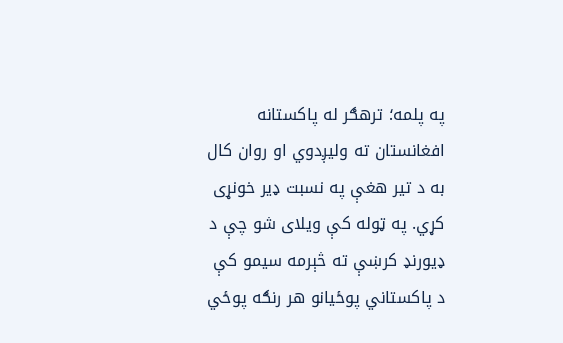په پلمه؛ ترهګر له پاکستانه افغانستان ته وليږدوي او روان کال به د تير هغې په نسبت ډير خونړی کړي. په ټوله کې ويلای شو چې د ډيورنډ کرښې ته څېرمه سيمو کې د پاکستاني پوځيانو هر رنګه پوځي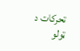تحرکات د ټولو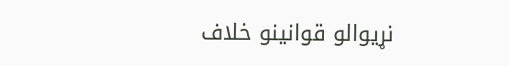نړيوالو قوانينو خلاف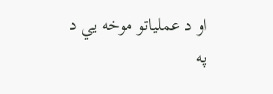او د عملياتو موخه يي د په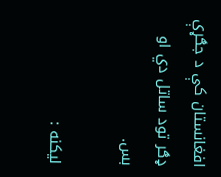افغانستان کې د جګړې ډګر تود ساتل دي او بس.

لیکنه :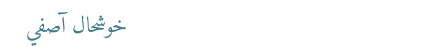خوشحال آصفي